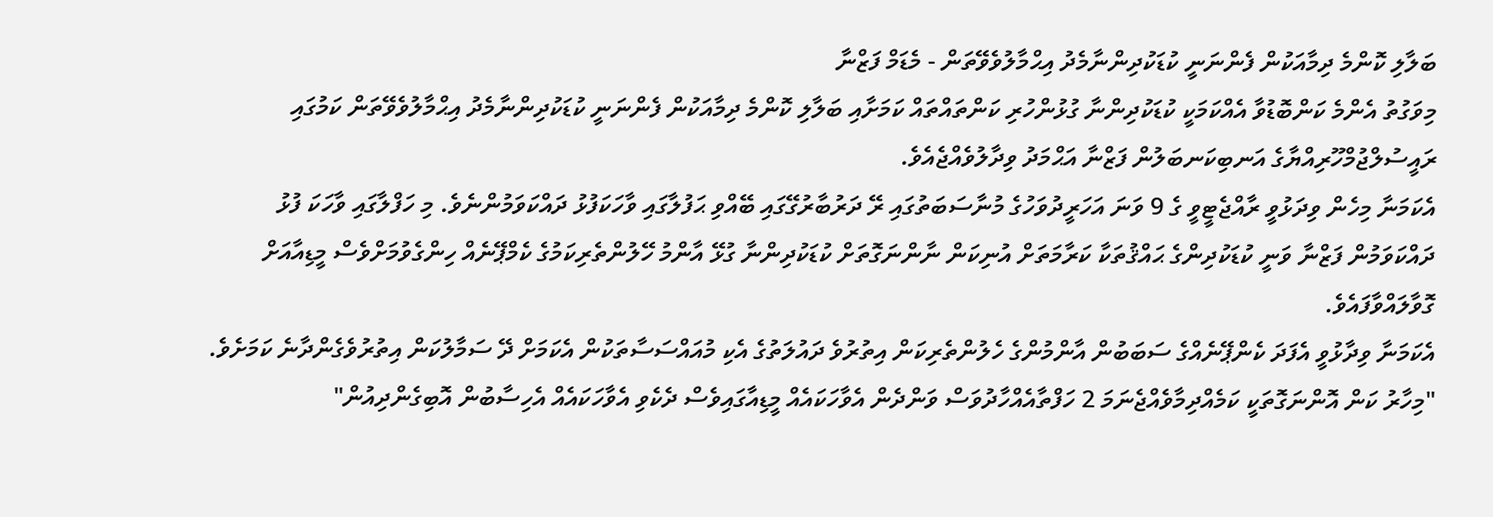ބަލާލި ކޮންމެ ދިމާއަކުން ފެންނަނީ ކުޑަކުދިންނާމެދު އިޙްމާލުވެވޭތަން - މެޑަމް ފަޒްނާ
މިވަގުތު އެންމެ ކަންބޮޑުވާ އެއްކަމަކީ ކުޑަކުދިންނާ ގުޅުންހުރި ކަންތައްތައް ކަމަށާއި ބަލާލި ކޮންމެ ދިމާއަކުން ފެންނަނީ ކުޑަކުދިންނާމެދު އިޙްމާލުވެވޭތަން ކަމުގައި ރައީސުލްޖުމްހޫރިއްޔާގެ އަނބިކަނބަލުން ފަޒްނާ އަޙްމަދު ވިދާލުވެއްޖެއެވެ.
އެކަމަނާ މިހެން ވިދަޅުވީ ރާއްޖެޓީވީ ގެ 9 ވަނަ އަހަރީދުވަހުގެ މުނާސަބަތުގައި ރޭ ދަރުބާރުގޭގައި ބޭއްވި ޙަފުލާގައި ވާހަކަފުޅު ދައްކަވަމުންނެވެ. މި ހަފްލާގައި ވާހަކަ ފުޅު ދައްކަވަމުން ފަޒްނާ ވަނީ ކުޑަކުދިންގެ ޙައްޤުތަކާ ކަރާމަތަށް އުނިކަން ނާންނަގޮތަށް ކުޑަކުދިންނާ ގުޅޭ އާންމު ހޭލުންތެރިކަމުގެ ކެމްޕޭނެއް ހިންގެވުމަށްވެސް މީޑިއާއަށް ގޮވާލައްވާފައެވެ.
އެކަމަނާ ވިދާޅުވީ އެފަދަ ކެންޕޭނެއްގެ ސަބަބުން އާންމުންގެ ހެލުންތެރިކަން އިތުރުވެ ދައުލަތުގެ އެކި މުއައްސަސާތަކުން އެކަމަށް ދޭ ސަމާލުކަން އިތުރުވެގެންދާނެ ކަމަށެވެ. "މިހާރު ކަން އޮންނަގޮތަކީ ކަމެއްދިމާވެއްޖެނަމަ 2 ހަފްތާއެއްހާދުވަސް ވަންދެން އެވާހަކައެއް މީޑިއާގައިވެސް ދެކެވި އެވާހަކައެއް އެހިސާބުން އޮބިގެންދިއުން"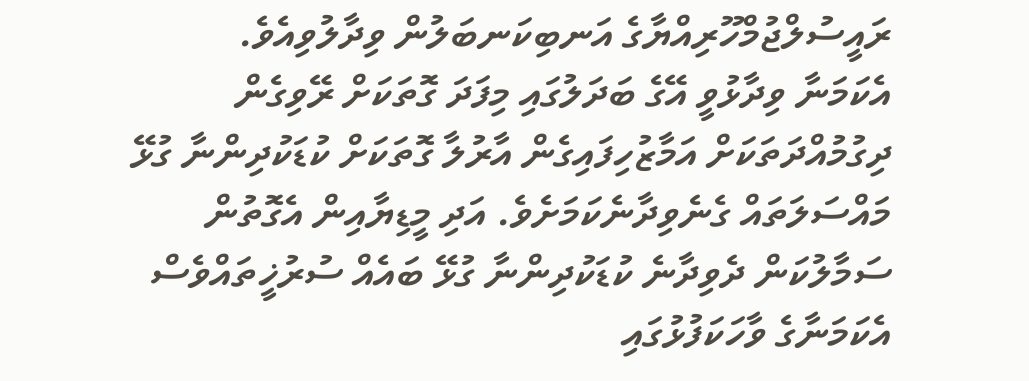ރައީސުލްޖުމްހޫރިއްޔާގެ އަނބިކަނބަލުން ވިދާލުވިއެވެ.
އެކަމަނާ ވިދާޅުވީ އޭގެ ބަދަލުގައި މިފަދަ ގޮތަކަށް ރޭވިގެން ދިގުމުއްދަތަކަށް އަމާޒުހިފައިގެން އާރުލާ ގޮތަކަށް ކުޑަކުދިންނާ ގުޅޭ މައްސަލަތައް ގެނެވިދާނެކަމަށެވެ. އަދި މީޑިޔާއިން އެގޮތުން ސަމާލުކަން ދެވިދާނެ ކުޑަކުދިންނާ ގުޅޭ ބައެއް ސުރުޚީތައްވެސް އެކަމަނާގެ ވާހަކަފުޅުގައި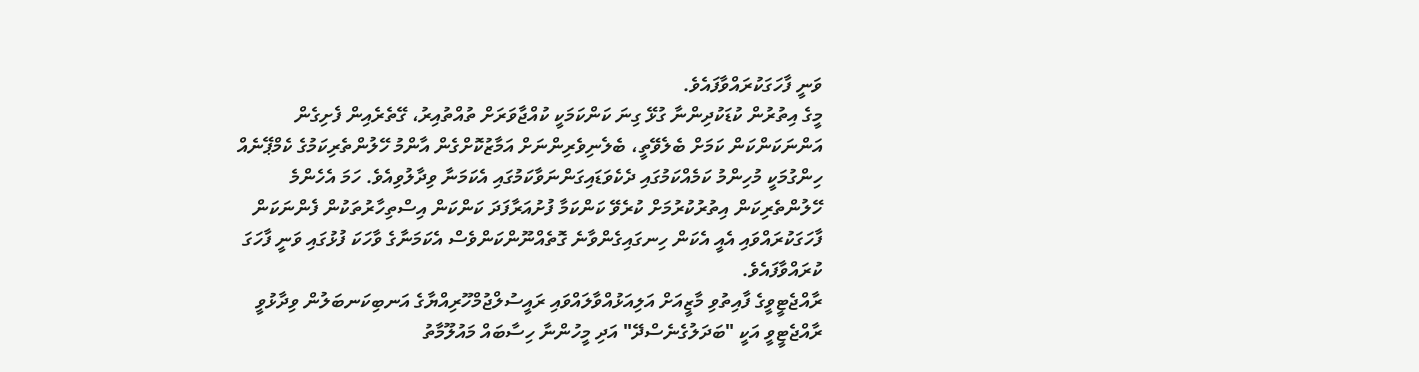ވަނީ ފާހަގަކުރައްވާފައެވެ.
މީގެ އިތުރުން ކުޑަކުދިންނާ ގުޅޭ ގިނަ ކަންކަމަކީ ކުއްޖާވަރަށް ތުއްތުއިރު، ގޭތެރެއިން ފެށިގެން އަންނަކަންކަން ކަމަށް ބެލެވޭތީ، ބެލެނިވެރިންނަށް އަމާޒުކޮށްގެން އާންމު ހޭލުންތެރިކަމުގެ ކެމްޕޭނެއް ހިންގުމަކީ މުހިންމު ކަމެއްކަމުގައި ދެކެވަޑައިގަންނަވާކަމުގައި އެކަމަނާ ވިދާލުވިއެވެ. ހަމަ އެހެންމެ ހޭލުންތެރިކަން އިތުރުކުރުމަށް ކުރެވޭ ކަންކަމާ ފުށުއަރާފަދަ ކަންކަން އިސްތިހާރުތަކުން ފެންނަކަން ފާހަގަކުރައްވައި އެއީ އެކަން ހިނގައިގެންވާނެ ގޮތެއްނޫންކަންވެސް އެކަމަނާގެ ވާހަކަ ފުޅުގައި ވަނީ ފާހަގަ ކުރައްވާފައެވެ.
ރާއްޖެޓީވީގެ ފާއިތުވި މާޒީއަށް އަލިއަޅުއްވާލައްވައި ރައީސުލްޖުމްހޫރިއްޔާގެ އަނބިކަނބަލުން ވިދާޅުވީ ރާއްޖެޓީވީ އަކީ "ބަދަލުގެނެސްދޭ" އަދި މީހުންނާ ހިސާބައް މައުލޫމާތު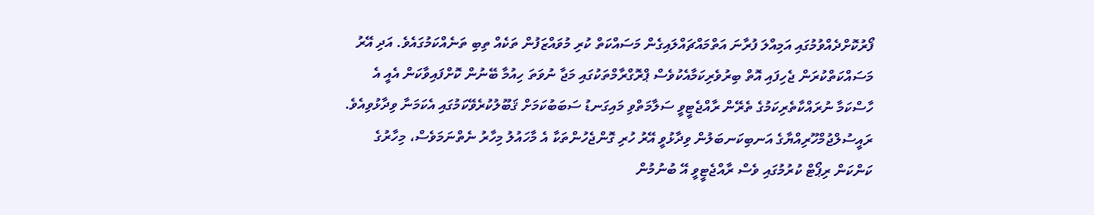ފޯރުކޮށްދެއްވުމުގައި އަމިއްލަ ފުރާނަ އަތްމައްޗައްލައިގެން މަސައްކަތް ކުރި މުވައްޒަފުން ތަކެއް ތިބި ތަނެއްކަމުގައެވެ. އަދި އޭރު މަސައްކަތްކުރަން ޖެހިފައި އޮތް ބިރުވެރިކަމާއެކުވެސް ޕްރޮގްރާމްތަކުގައި މަޖާ ނުވަތަ ހިއުމާ ބޭނުން ކޮށްފައިވާކަން އެއީ އެ ހާސްކަމާ ނުރައްކާތެރިކަމުގެ ތެރޭން ރާއްޖެޓީވީ ސަލާމަތްވި މައިގަނޑު ސަބަބުކަމަށް ޤަބޫލުކުރެވޭކަމުގައި އެކަމަނާ ވިދާޅުވިއެވެ.
ރައީސުލްޖުމްހޫރިއްޔާގެ އަނބިކަނބަލުން ވިދާޅުވީ އޭރު ހުރި ގޮންޖެހުންތަކާ އެ މާހައުލު މިހާރު ނެތްނަމަވެސް، މިހާރުގެ ކަންކަން ރިޕޯޓް ކުރުމުގައި ވެސް ރާއްޖެޓީވީ އޭ ބުނުމުން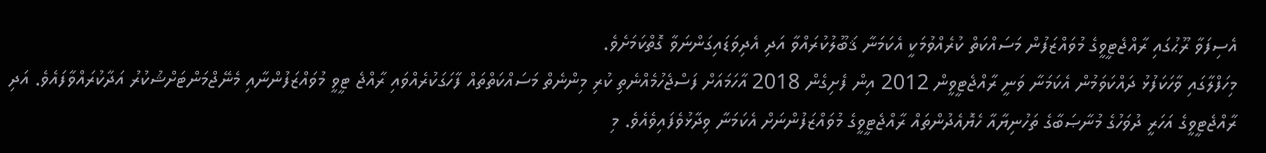އެސިފަވާ ރޫޙުގައި ރާއްޖެޓީވީގެ މުވައްޒަފުން މަސައްކަތް ކުރެއްވުމަކީ އެކަމަނާ ޤަބޫލުކުރައްވާ އަދި އެދިވަޑައިގަންނަވާ ގޮތްކަމަށެވެ.
މިހަފްލާގައި ވާހަކަފުޅު ދައްކަވަމުން އެކަމަނާ ވަނީ ރާއްޖެޓީވީން 2012 އިން ފެށިގެން 2018 އާހަމައަށް ފަސްޖެހުމެއްނެތި ކުރި މިންނެތް މަސައްކަތްތައް ފާހަގަކުރެއްވައި ރާއްޖެ ޓީވީ މުވައްޒަފުންނާއި މެނޭޖްމަންޓަށްޝުކުރު އަދާކުރައްވާފައެވެ. އަދި ރާއްޖެޓީވީގެ އަހަރީ ދުވަހުގެ މުނާޞަބާގެ ތަހުނިޔާއާ ހެޔޮއެދުންތައް ރާއްޖެޓީވީގެ މުވައްޒަފުންނަށް އެކަމަނާ ވިދާޅުވެފައިވެއެވެ. މި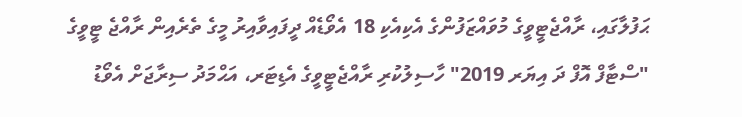ޙަފުލާގައި، ރާއްޖެޓީވީގެ މުވައްޒަފުންގެ އެކިއެކި 18 އެވޯޑެއް ދީފައިވާއިރު މީގެ ތެރެއިން ރާއްޖެ ޓީވީގެ "ސްޓާފް އޮފް ދަ އިޔަރ 2019" ހާސިލުކުރި ރާއްޖެޓީވީގެ އެޑިޓަރ، އަޙްމަދު ސިރާޖަށް އެވޯޑު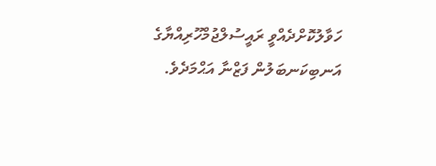ހަވާލުކޮށްދެއްވީ ރައީސުލްޖުމްހޫރިއްޔާގެ އަނބިކަނބަލުން ފަޒްނާ އަޙްމަދެވެ.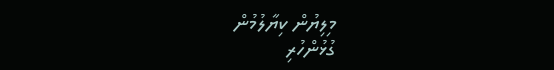މިލިޔުން ކިޔާލުމުން
ގުޅުންހުރި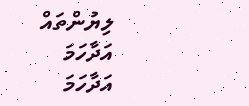ލިޔުންތައް
އަދާހަމަ
އަދާހަމަ